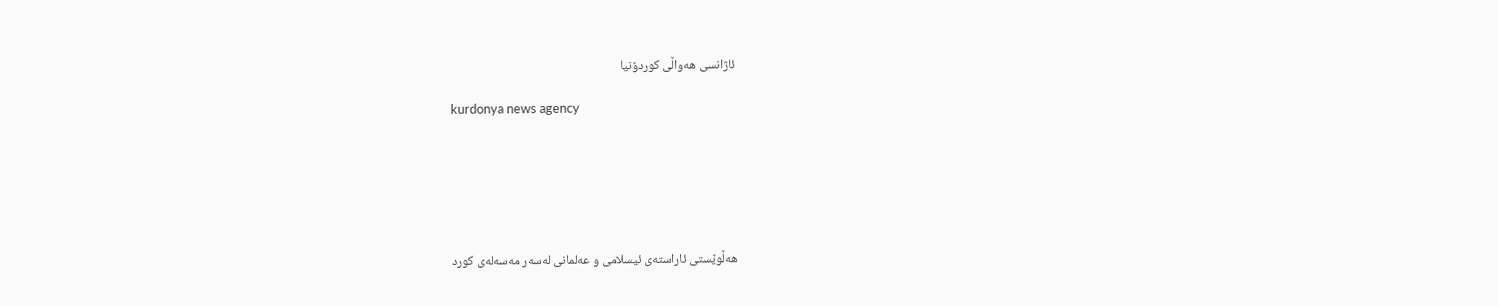ئاژانسی هه‌واڵی كوردۆنیا

kurdonya news agency






هه‌ڵوێستی ئاراسته‌ی ئیسلامی و عه‌لمانی له‌سه‌ر مه‌سه‌له‌ی كورد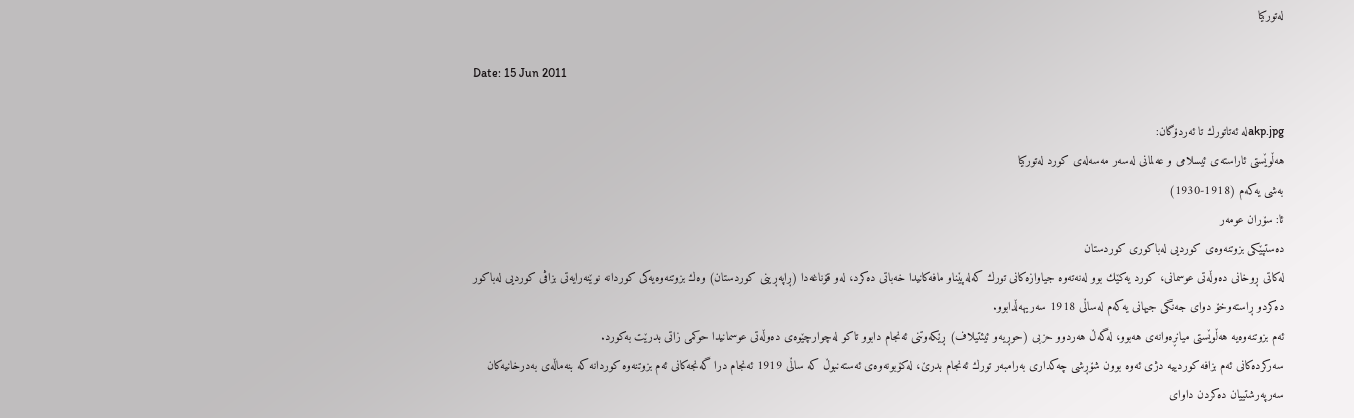له‌توركیا

Date: 15 Jun 2011

akp.jpgله‌ ئه‌تاتورك تا ئه‌ردۆگان:
هه‌ڵوێستی ئاراسته‌ی ئیسلامی و عه‌لمانی له‌سه‌ر مه‌سه‌له‌ی كورد له‌توركیا
به‌شی یه‌كه‌م (1918-1930)
ئا: سۆران عومه‌ر
ده‌ستپێكی بزوتنه‌وه‌ی كوردیی له‌باكوری كوردستان
له‌كاتی ڕوخانی ده‌وڵه‌تی عوسمانی، كورد یه‌كێك بوو له‌نه‌ته‌وه‌ جیاوازه‌كانی تورك كه‌له‌پێناو مافه‌كانیدا خه‌باتی ده‌كرد، له‌و قۆناغه‌دا (ڕاپه‌ڕینی كوردستان) وه‌ك بزوتنه‌وه‌یه‌كی كوردانه‌ نوێنه‌رایه‌تی بزاڤی كوردیی له‌باكور ده‌كردو ڕاسته‌وخۆ دوای جه‌نگی جیهانی یه‌كه‌م له‌ساڵی 1918 سه‌ریهه‌ڵدابوو.
ئه‌م بزوتنه‌وه‌یه‌ هه‌ڵوێستی میانڕه‌وانه‌ی هه‌بوو، له‌گه‌ڵ هه‌ردوو حزبی (حوڕیه‌و ئیئتیلاف) ڕێكه‌وتنی ئه‌نجام دابوو تاكو له‌چوارچێوه‌ی ده‌وڵه‌تی عوسمانیدا حوكمی زاتی بدرێت به‌كورد.
سه‌ركرده‌كانی ئه‌م بزافه‌ كوردییه‌ دژی ئه‌وه‌ بوون شۆڕشی چه‌كداری به‌رامبه‌ر تورك ئه‌نجام بدرێ، له‌كۆبونه‌وه‌ی ئه‌سته‌نبوڵ كه‌ ساڵی 1919 ئه‌نجام درا گه‌نجه‌كانی ئه‌م بزوتنه‌وه‌ كوردانه‌ كه‌ بنه‌ماڵه‌ی به‌درخانیه‌كان سه‌رپه‌رشتییان ده‌كردن داوای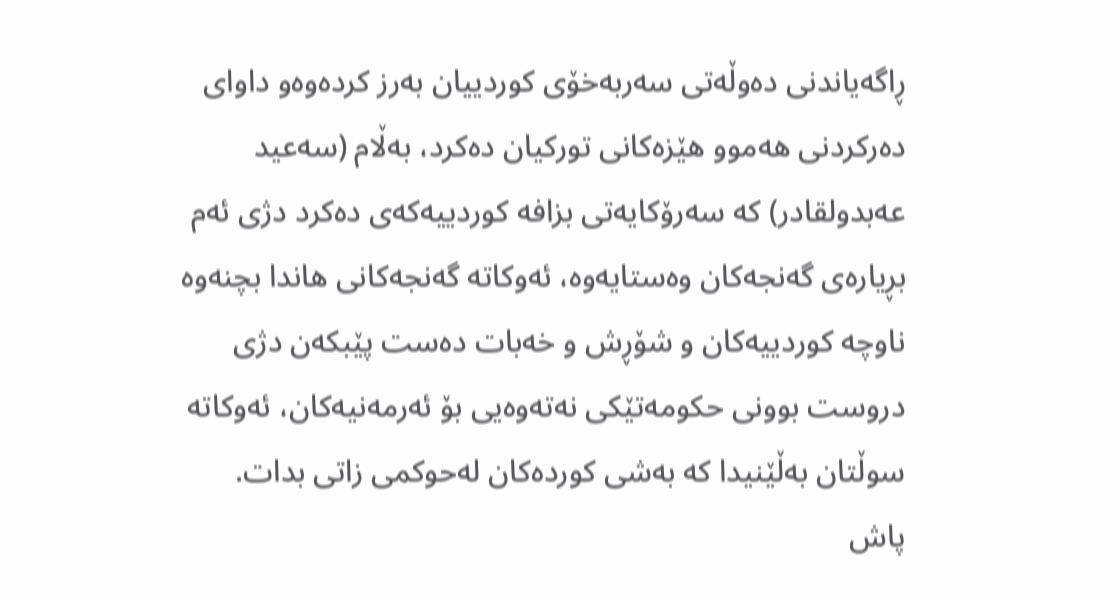ڕاگه‌یاندنی ده‌وڵه‌تی سه‌ربه‌خۆی كوردییان به‌رز كرده‌وه‌و داوای ده‌ركردنی هه‌موو هێزه‌كانی توركیان ده‌كرد، به‌ڵام (سه‌عید عه‌بدولقادر) كه‌ سه‌رۆكایه‌تی بزافه‌ كوردییه‌كه‌ی ده‌كرد دژی ئه‌م بڕیاره‌ی گه‌نجه‌كان وه‌ستایه‌وه‌، ئه‌وكاته‌ گه‌نجه‌كانی هاندا بچنه‌وه‌ ناوچه‌ كوردییه‌كان و شۆڕش و خه‌بات ده‌ست پێبكه‌ن دژی دروست بوونی حكومه‌تێكی نه‌ته‌وه‌یی بۆ ئه‌رمه‌نیه‌كان، ئه‌وكاته‌ سوڵتان به‌ڵێنیدا كه‌ به‌شی كورده‌كان له‌حوكمی زاتی بدات.
پاش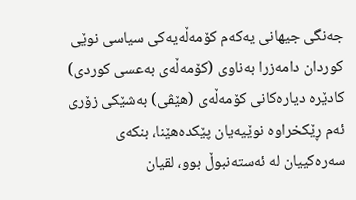جه‌نگی جیهانی یه‌كه‌م كۆمه‌ڵه‌یه‌كی سیاسی نوێی كوردان دامه‌زرا به‌ناوی (كۆمه‌ڵه‌ی به‌عسی كوردی) كادێره‌ دیاره‌كانی كۆمه‌ڵه‌ی (هێڤی) به‌شێكی زۆری ئه‌م ڕێكخراوه‌ نوێیه‌یان پێكده‌هێنا، بنكه‌ی سه‌ره‌كییان له‌ ئه‌سته‌نبوڵ بوو، لقیان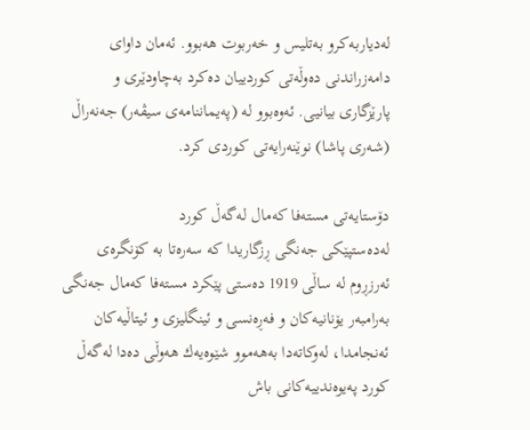له‌دیاربه‌كرو به‌تلیس و خه‌ربوت هه‌بوو. ئه‌مان داوای دامه‌زراندنی ده‌وڵه‌تی كوردییان ده‌كرد به‌چاودێری و پارێزگاری بیانیی. ئه‌وه‌بوو له‌ (په‌یماننامه‌ی سیڤه‌ر) جه‌نه‌راڵ (شه‌ری پاشا) نوێنه‌رایه‌تی كوردی كرد.

دۆستایه‌تی مسته‌فا كه‌مال له‌گه‌ڵ كورد
له‌ده‌ستپێكی جه‌نگی ڕزگاریدا كه‌ سه‌ره‌تا به‌ كۆنگره‌ی ئه‌رزڕوم له‌ ساڵی 1919 ده‌ستی پێكرد مسته‌فا كه‌مال جه‌نگی به‌رامبه‌ر یۆنانیه‌كان و فه‌ڕه‌نسی و ئینگلیزی و ئیتاڵیه‌كان ئه‌نجامدا، له‌وكاته‌دا به‌هه‌موو شێوه‌یه‌ك هه‌وڵی ده‌دا له‌گه‌ڵ كورد په‌یوه‌ندییه‌كانی باش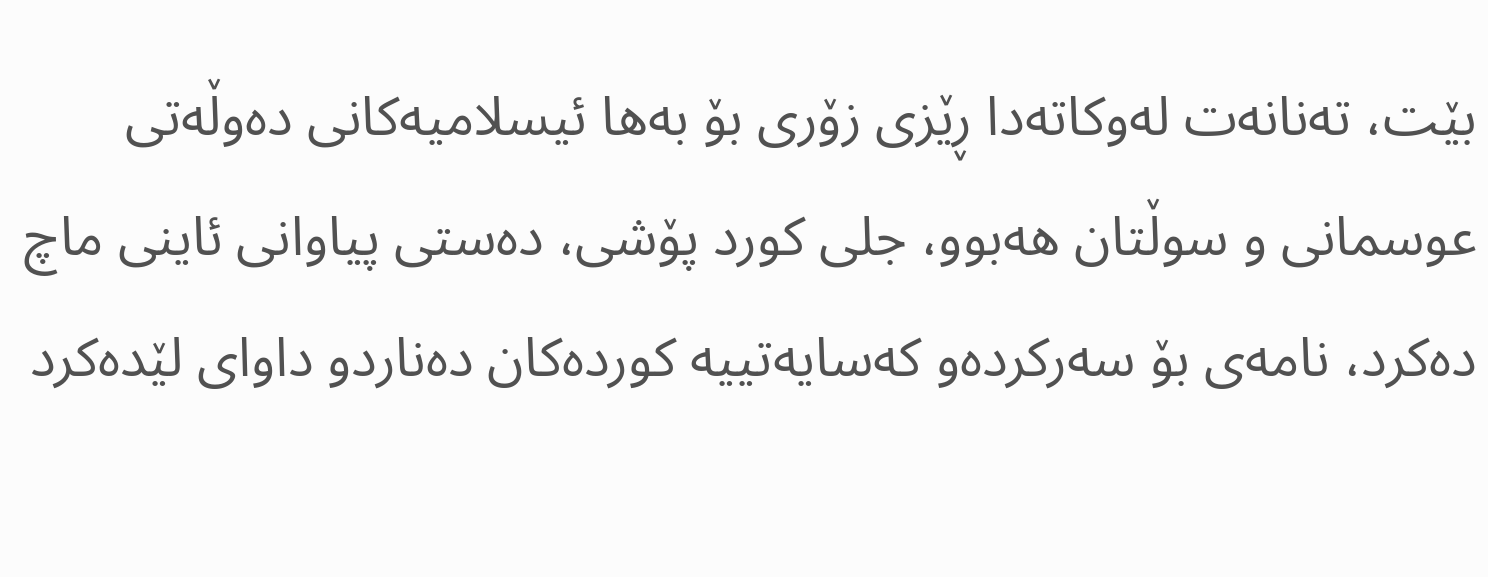بێت، ته‌نانه‌ت له‌وكاته‌دا ڕێزی زۆری بۆ به‌ها ئیسلامیه‌كانی ده‌وڵه‌تی عوسمانی و سوڵتان هه‌بوو، جلی كورد پۆشی، ده‌ستی پیاوانی ئاینی ماچ ده‌كرد، نامه‌ی بۆ سه‌ركرده‌و كه‌سایه‌تییه‌ كورده‌كان ده‌ناردو داوای لێده‌كرد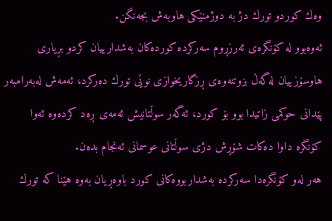وه‌ك كوردو تورك دژ به‌ دوژمنێكی هاوبه‌ش بجه‌نگن.
ئه‌وه‌بوو له‌ كۆنگره‌ی ئه‌رزڕوم سه‌ركرده‌ كورده‌كان به‌شدارییان كردو بڕیاری هاوسۆزییان له‌گه‌ڵ بزوتنه‌وه‌ی ڕزگاریخوازی نوێی تورك ده‌ركرد، ئه‌مه‌ش له‌به‌رامبه‌ر پێدانی حوكمی زاتیدا بوو بۆ كورد، ئه‌گه‌ر سوڵتانیش ئه‌مه‌ی ڕه‌د كرده‌وه‌ ئه‌وا كۆنگره‌ داوا ده‌كات شۆڕش دژی سوڵتانی عوسمانی ئه‌نجام بده‌ن.
هه‌ر له‌و كۆنگره‌دا سه‌ركرده‌ به‌شداربووه‌كانی كورد باوه‌ڕیان به‌وه‌ هێنا كه‌ تورك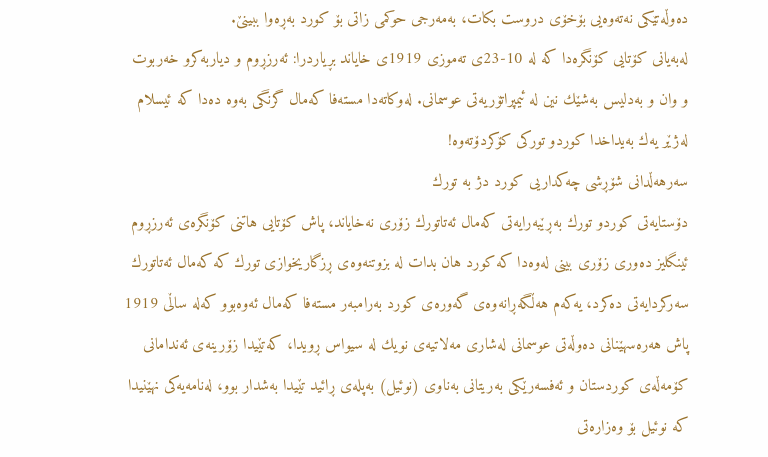ده‌وڵه‌تێكی نه‌ته‌وه‌یی بۆخۆی دروست بكات، به‌مه‌رجی حوكمی زاتی بۆ كورد به‌ڕه‌وا ببینێ.
له‌به‌یانی كۆتایی كۆنگره‌دا كه‌ له‌ 10-23ی ته‌موزی 1919ی خایاند بڕیاردرا: ئه‌رزڕوم و دیاربه‌كرو خه‌ربوت و وان و به‌دلیس به‌شێك نین له‌ ئیمپراتۆریه‌تی عوسمانی. له‌وكاته‌دا مسته‌فا كه‌مال گرنگی به‌وه‌ ده‌دا كه‌ ئیسلام له‌ژێر یه‌ك به‌یداخدا كوردو توركی كۆكردۆته‌وه‌!
سه‌رهه‌ڵدانی شۆڕشی چه‌كداریی كورد دژ به‌ تورك
دۆستایه‌تی كوردو تورك به‌ڕێبه‌رایه‌تی كه‌مال ئه‌تاتورك زۆری نه‌خایاند، پاش كۆتایی هاتنی كۆنگره‌ی ئه‌رزڕوم ئینگلیز ده‌وری زۆری بینی له‌وه‌دا كه‌ كورد هان بدات له‌ بزوتنه‌وه‌ی ڕزگاریخوازی تورك كه‌ كه‌مال ئه‌تاتورك سه‌ركردایه‌تی ده‌كرد، یه‌كه‌م هه‌ڵگه‌ڕانه‌وه‌ی گه‌وره‌ی كورد به‌رامبه‌ر مسته‌فا كه‌مال ئه‌وه‌بوو كه‌له‌ ساڵی 1919 پاش هه‌ره‌سهێنانی ده‌وڵه‌تی عوسمانی له‌شاری مه‌لاتیه‌ی نویك له‌ سیواس ڕویدا، كه‌تێیدا زۆرینه‌ی ئه‌ندامانی كۆمه‌ڵه‌ی كوردستان و ئه‌فسه‌رێكی به‌ریتانی به‌ناوی (نوئیل) به‌پله‌ی ڕائید تێیدا به‌شدار بوو، له‌نامه‌یه‌كی نهێنیدا كه‌ نوئیل بۆ وه‌زاره‌تی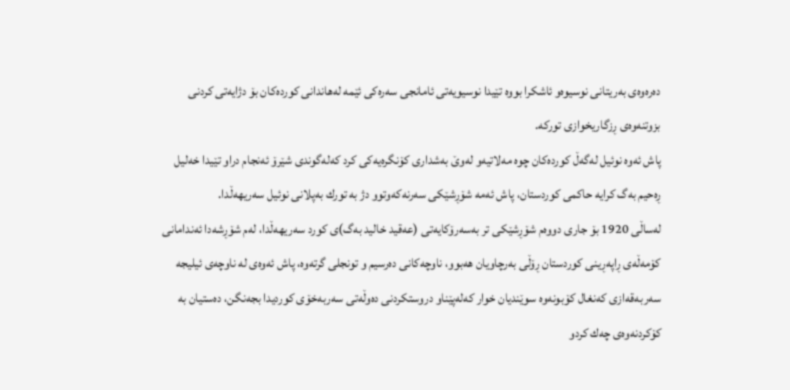ده‌ره‌وه‌ی به‌ریتانی نوسیوه‌و ئاشكرا بووه‌ تێیدا نوسیویه‌تی ئامانجی سه‌ره‌كی ئێمه‌ له‌هاندانی كورده‌كان بۆ دژایه‌تی كردنی بزوتنه‌وه‌ی ڕزگاریخوازی توركه‌.
پاش ئه‌وه‌ نوئیل له‌گه‌ڵ كورده‌كان چوه‌ مه‌لاتیه‌و له‌وێ به‌شداری كۆنگره‌یه‌كی كرد كه‌له‌گوندی شێرۆ ئه‌نجام دراو تێیدا خه‌لیل ڕه‌حیم به‌گ كرایه‌ حاكمی كوردستان، پاش ئه‌مه‌ شۆڕشێكی سه‌رنه‌كه‌وتوو دژ به‌ تورك به‌پلانی نوئیل سه‌ریهه‌ڵدا.
له‌ساڵی 1920 بۆ جاری دووه‌م شۆڕشێكی تر به‌سه‌رۆكایه‌تی (عه‌قید خالید به‌گ)ی كورد سه‌ریهه‌ڵدا، له‌م شۆڕشه‌دا ئه‌ندامانی كۆمه‌ڵه‌ی ڕاپه‌ڕینی كوردستان ڕۆڵی به‌رچاویان هه‌بوو، ناوچه‌كانی ده‌رسیم و تونجلی گرته‌وه‌، پاش ئه‌وه‌ی له‌ ناوچه‌ی ئیلیجه‌ سه‌ربه‌قه‌ازی كه‌نغال كۆبونه‌وه‌ سوێندیان خوار كه‌له‌پێناو دروستكردنی ده‌وڵه‌تی سه‌ربه‌خۆی كوردیدا بجه‌نگن، ده‌ستیان به‌ كۆكردنه‌وه‌ی چه‌ك كردو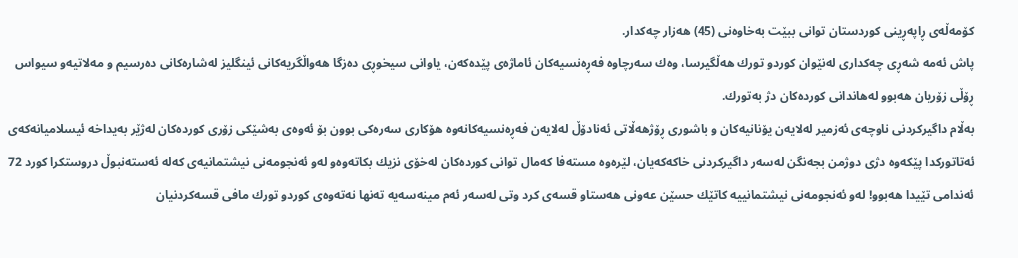كۆمه‌ڵه‌ی ڕاپه‌ڕینی كوردستان توانی ببێت به‌خاوه‌نی (45) هه‌زار چه‌كدار.
پاش ئه‌مه‌ شه‌ڕی چه‌كداری له‌نێوان كوردو تورك هه‌ڵگیرسا، وه‌ك سه‌رچاوه‌ فه‌ڕه‌نسیه‌كان ئاماژه‌ی پێده‌كه‌ن، یاوانی سیخوڕی ده‌زگا هه‌واڵگریه‌كانی ئینگلیز له‌شاره‌كانی ده‌رسیم و مه‌لاتیه‌و سیواس ڕۆڵی زۆریان هه‌بوو له‌هاندانی كورده‌كان دژ به‌تورك.
به‌ڵام داگیركردنی ناوچه‌ی ئه‌زمیر له‌لایه‌ن یۆنانیه‌كان و باشوری ڕۆژهه‌ڵاتی ئه‌نادۆڵ له‌لایه‌ن فه‌ڕه‌نسیه‌كانه‌وه‌ هۆكاری سه‌ره‌كی بوون بۆ ئه‌وه‌ی به‌شێكی زۆری كورده‌كان له‌ژێر به‌یداخه‌ ئیسلامیانه‌كه‌ی ئه‌تاتوركدا پێكه‌وه‌ دژی دوژمن بجه‌نگن له‌سه‌ر داگیركردنی خاكه‌كه‌یان، لێره‌وه‌ مسته‌فا كه‌مال توانی كورده‌كان له‌خۆی نزیك بكاته‌وه‌و له‌و ئه‌نجومه‌نی نیشتمانیه‌ی كه‌له‌ ئه‌سته‌نبوڵ دروستكرا كورد 72 ئه‌ندامی تێیدا هه‌بوو! له‌و ئه‌نجومه‌نی نیشتمانییه‌ كاتێك حسێن عه‌ونی هه‌ستاو قسه‌ی كرد وتی له‌سه‌ر ئه‌م مینه‌سه‌یه‌ ته‌نها نه‌ته‌وه‌ی كوردو تورك مافی قسه‌كردنیان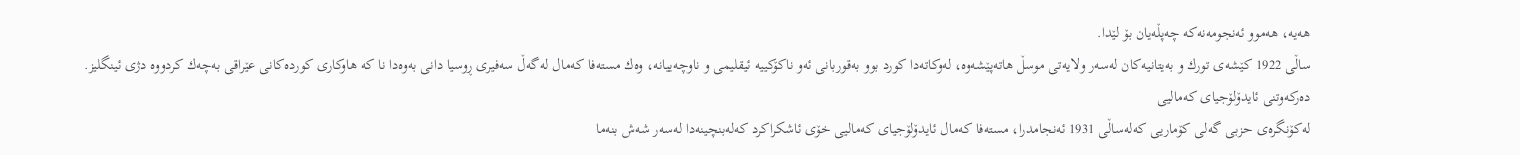هه‌یه‌، هه‌موو ئه‌نجومه‌نه‌كه‌ چه‌پڵه‌یان بۆ لێدا.
ساڵی 1922 كێشه‌ی تورك و به‌یتانیه‌كان له‌سه‌ر ولایه‌تی موسڵ هاته‌پێشه‌وه‌، له‌وكاته‌دا كورد بوو به‌قوربانی ئه‌و ناكۆكییه‌ ئیقلیمی و ناوچه‌ییانه‌، وه‌ك مسته‌فا كه‌مال له‌گه‌ڵ سه‌فیری ڕوسیا دانی به‌وه‌دا نا كه‌ هاوكاری كورده‌كانی عێراقی به‌چه‌ك كردووه‌ دژی ئینگلیز.
ده‌ركه‌وتنی ئایدۆلۆجیای كه‌مالیی
له‌كۆنگره‌ی حزبی گه‌لی كۆماریی كه‌له‌ساڵی 1931 ئه‌نجامدرا، مسته‌فا كه‌مال ئایدۆلۆجیای كه‌مالیی خۆی ئاشكراكرد كه‌له‌بنچینه‌دا له‌سه‌ر شه‌ش بنه‌ما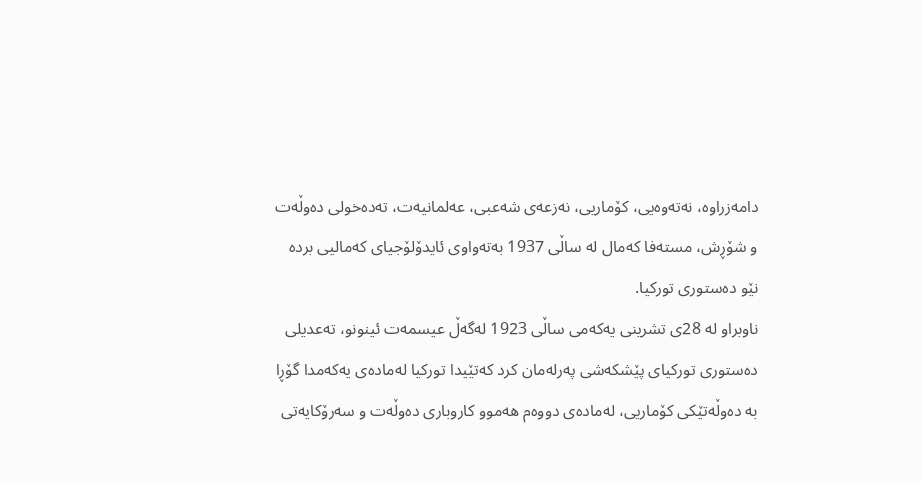دامه‌زراوه‌، نه‌ته‌وه‌یی، كۆماریی، نه‌زعه‌ی شه‌عبی، عه‌لمانیه‌ت، ته‌ده‌خولی ده‌وڵه‌ت و شۆڕش، مسته‌فا كه‌مال له‌ ساڵی 1937 به‌ته‌واوی ئایدۆلۆجیای كه‌مالیی برده‌ نێو ده‌ستوری توركیا.
ناوبراو له‌ 28ی تشرینی یه‌كه‌می ساڵی 1923 له‌گه‌ڵ عیسمه‌ت ئینونو، ته‌عدیلی ده‌ستوری توركیای پێشكه‌شی په‌رله‌مان كرد كه‌تێیدا توركیا له‌ماده‌ی یه‌كه‌مدا گۆڕا به‌ ده‌وڵه‌تێكی كۆماریی، له‌ماده‌ی دووه‌م هه‌موو كاروباری ده‌وڵه‌ت و سه‌رۆكایه‌تی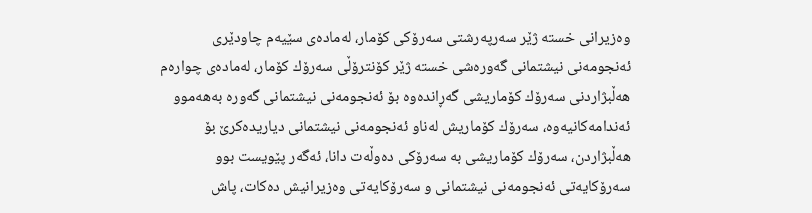وه‌زیرانی خسته‌ ژێر سه‌رپه‌رشتی سه‌رۆكی كۆمار، له‌ماده‌ی سێیه‌م چاودێری ئه‌نجومه‌نی نیشتمانی گه‌وره‌شی خسته‌ ژێر كۆنترۆڵی سه‌رۆك كۆمار، له‌ماده‌ی چواره‌م هه‌ڵبژاردنی سه‌رۆك كۆماریشی گه‌ڕانده‌وه‌ بۆ ئه‌نجومه‌نی نیشتمانی گه‌وره‌ به‌هه‌موو ئه‌ندامه‌كانیه‌وه‌، سه‌رۆك كۆماریش له‌ناو ئه‌نجومه‌نی نیشتمانی دیاریده‌كرێ بۆ هه‌ڵبژاردن، سه‌رۆك كۆماریشی به‌ سه‌رۆكی ده‌وڵه‌ت دانا، ئه‌گه‌ر پێویست بوو سه‌رۆكایه‌تی ئه‌نجومه‌نی نیشتمانی و سه‌رۆكایه‌تی وه‌زیرانیش ده‌كات، پاش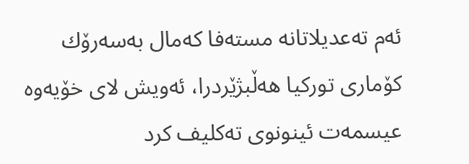ئه‌م ته‌عدیلاتانه‌ مسته‌فا كه‌مال به‌سه‌رۆك كۆماری توركیا هه‌ڵبژێردرا، ئه‌ویش لای خۆیه‌وه‌ عیسمه‌ت ئینونوی ته‌كلیف كرد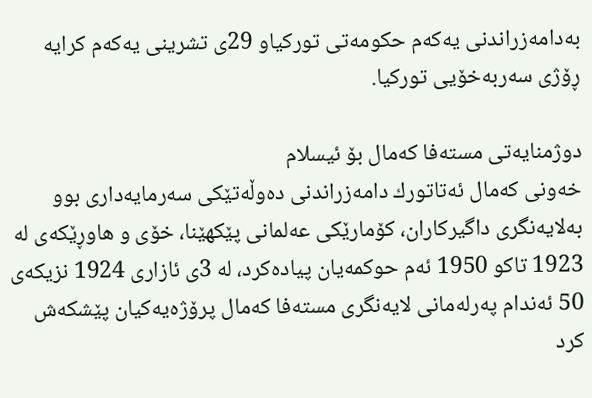به‌دامه‌زراندنی یه‌كه‌م حكومه‌تی توركیاو 29ی تشرینی یه‌كه‌م كرایه‌ ڕۆژی سه‌ربه‌خۆیی توركیا.

دوژمنایه‌تی مسته‌فا كه‌مال بۆ ئیسلام
خه‌ونی كه‌مال ئه‌تاتورك دامه‌زراندنی ده‌وڵه‌تێكی سه‌رمایه‌داری بوو به‌لایه‌نگری داگیركاران، كۆمارێكی عه‌لمانی پێكهێنا، خۆی و هاوڕێكه‌ی له‌ 1923 تاكو 1950 ئه‌م حوكمه‌یان پیاده‌كرد، له‌ 3ی ئازاری 1924 نزیكه‌ی 50 ئه‌ندام په‌رله‌مانی لایه‌نگری مسته‌فا كه‌مال پرۆژه‌یه‌كیان پێشكه‌ش كرد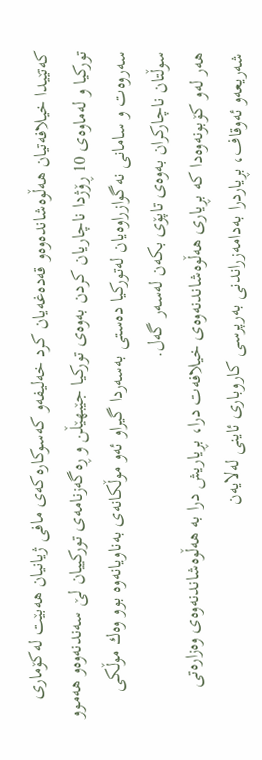كه‌تێیدا خیلافه‌تیان هه‌ڵوه‌شانده‌وه‌و قه‌ده‌غه‌یان كرد خه‌لیفه‌و كه‌سوكاره‌كه‌ی مافی ژیانیان هه‌بێت له‌كۆماری توركیا و له‌ماوه‌ی 10 ڕۆژدا ناچاریان كردن به‌وه‌ی توركیا جێبهێڵن و ڕه‌گه‌زنامه‌ی توركییان لێ سه‌ندنه‌وه‌و هه‌موو سه‌روه‌ت و سامانی نه‌گوازراوه‌یان له‌توركیا ده‌ستی به‌سه‌ردا گیراو ئه‌و موڵكانه‌ی به‌ناویانه‌وه‌ بوو وه‌ك موڵكی سوڵتان ناچاركران به‌وه‌ی تاپۆی بكه‌ن له‌سه‌ر گه‌ل.
هه‌ر له‌و كۆبونه‌وه‌دا كه‌ بڕیاری هه‌ڵوه‌شاندنه‌وه‌ی خیلافه‌ت درا، بڕیاریش درا به‌ هه‌ڵوه‌شاندنه‌وه‌ی وه‌زاره‌تی شه‌ریعه‌و ئه‌وقاف، بڕیاردرا به‌دامه‌زراندنی به‌رپرسی كاروباری ئاینی له‌لایه‌ن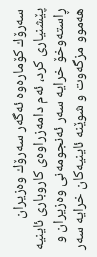سه‌رۆك كۆماره‌وه‌ ئه‌گه‌ر سه‌رۆك وه‌زیران پێشنیاری كرد، ئه‌م دامه‌زراوه‌ی كاروباری ئاینیه‌ ڕاسته‌وخۆ خرایه‌ سه‌ر ئه‌نجومه‌نی وه‌زیران و هه‌موو مزگه‌وت و شوێنه‌ ئاینیه‌كان خرایه‌ سه‌ر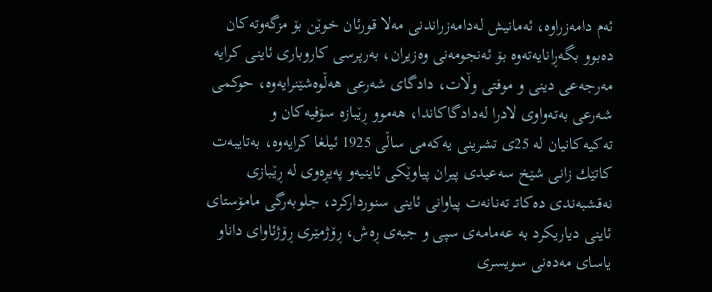ئه‌م دامه‌زراوه‌، ئه‌مانیش له‌دامه‌زراندنی مه‌لا قورئان خوێن بۆ مزگه‌وته‌كان ده‌بوو بگه‌ڕانایه‌ته‌وه‌ بۆ ئه‌نجومه‌نی وه‌زیران، به‌رپرسی كاروباری ئاینی كرایه‌ مه‌رجه‌عی دینی و موفتی وڵات، دادگای شه‌رعی هه‌ڵوه‌شێنرایه‌وه‌، حوكمی شه‌رعی به‌ته‌واوی لادرا له‌دادگاكاندا، هه‌موو ڕێبازه‌ سۆفیه‌كان و ته‌كیه‌كانیان له‌ 25ی تشرینی یه‌كه‌می ساڵی 1925 ئیلغا كرایه‌وه‌، به‌تایبه‌ت كاتێك زانی شێخ سه‌عیدی پیران پیاوێكی ئاینیه‌و په‌یڕه‌وی له‌ ڕێبازی نه‌قشبه‌ندی ده‌كاتـ ته‌نانه‌ت پیاوانی ئاینی سنورداركرد، جلوبه‌رگی مامۆستای ئاینی دیاریكرد به‌ عه‌مامه‌ی سپی و جبه‌ی ڕه‌ش، ڕۆژمێری ڕۆژئاوای داناو یاسای مه‌ده‌نی سویسری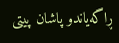ڕاگه‌یاندو پاشان پیتی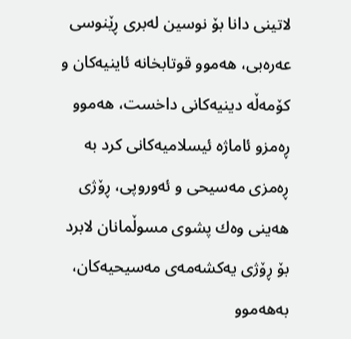لاتینی دانا بۆ نوسین له‌بری ڕێنوسی عه‌ره‌بی، هه‌موو قوتابخانه‌ ئاینیه‌كان و كۆمه‌ڵه‌ دینیه‌كانی داخست، هه‌موو ڕه‌مزو ئاماژه‌ ئیسلامیه‌كانی كرد به‌ ڕه‌مزی مه‌سیحی و ئه‌وروپی، ڕۆژی هه‌ینی وه‌ك پشوی مسوڵمانان لابرد بۆ ڕۆژی یه‌كشه‌مه‌ی مه‌سیحیه‌كان، به‌هه‌موو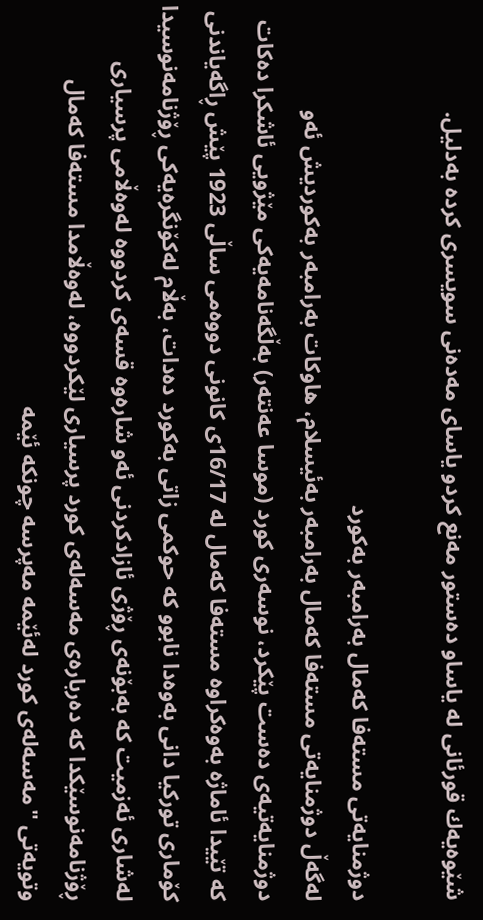شێوه‌یه‌ك قورئانی له‌ یاساو ده‌ستور مه‌نع كردو یاسای مه‌ده‌نی سویسری كرده‌ به‌دلیل.

دوژمنایه‌تی مسته‌فا كه‌مال به‌رامبه‌ر به‌كورد
له‌گه‌ڵ دوژمنایه‌تی مسته‌فا كه‌مال به‌رامبه‌ر به‌ئیسلام، هاوكات به‌رامبه‌ر به‌كوردیش ئه‌و دوژمنایه‌تیه‌ی ده‌ست پێكرد، نوسه‌ری كورد (موسا عه‌نته‌ر) به‌ڵگه‌نامه‌یه‌كی مێژویی ئاشكرا ده‌كات كه‌ تێیدا ئاماژه‌ به‌وه‌كراوه‌ مسته‌فا كه‌مال له‌ 16/17ی كانونی دووه‌می ساڵی 1923 پێش ڕاگه‌یاندنی كۆماری توركیا دانی به‌وه‌دا نابوو كه‌ حوكمی زاتی به‌كورد ده‌دات، به‌ڵام له‌كۆنگره‌یه‌كی ڕۆژنامه‌نوسیدا له‌شاری ئه‌زمیت كه‌ به‌بۆنه‌ی ڕۆژی ئازادكردنی ئه‌و شاره‌وه‌ قسه‌ی كردووه‌ له‌وه‌ڵامی پرسیاری ڕۆژنامه‌نوسێكدا كه‌ ده‌رباره‌ی مه‌سه‌له‌ی كورد پرسیاری لێكردووه‌، له‌وه‌ڵامدا مسته‌فا كه‌مال وتویه‌تی "مه‌سه‌له‌ی كورد له‌ئێمه‌ مه‌پرسه‌ چونكه‌ ئێمه‌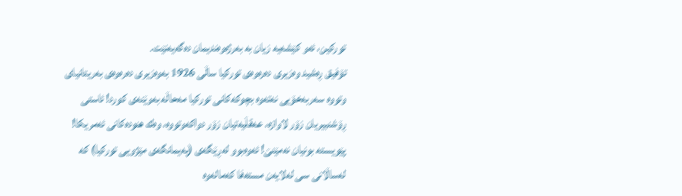توركین، ئه‌و كێشه‌یه‌ زیان به‌ به‌رژه‌وه‌ندیمان ده‌گه‌یه‌نێت.
تۆفیق ڕه‌شید وه‌زیری ده‌ره‌وه‌ی توركیا ساڵی 1926 به‌وه‌زیری ده‌ره‌وه‌ی به‌ریتانیای وتووه‌ سه‌ربه‌خۆیی نه‌ته‌وه‌ بچوكه‌كانی توركیا مه‌حاڵه‌ به‌وێنه‌ی كورد! ئاستی ڕۆشنبیریان زۆر لاوازه‌، عه‌قڵیه‌تیان زۆر دواكه‌وتووه‌، وه‌ك هنوده‌كانی ئه‌مریكا! پێویسته‌ بونیان نه‌مێنێ! ئه‌وه‌بوو له‌ڕێگه‌ی (په‌یمانگه‌ی مێژویی توركیا) كه‌ له‌ساڵانی سی له‌لایه‌ن مسته‌فا كه‌ماله‌وه‌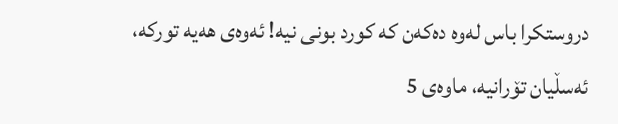دروستكرا باس له‌وه‌ ده‌كه‌ن كه‌ كورد بونی نیه‌! ئه‌وه‌ی هه‌یه‌ توركه‌، ئه‌سڵیان تۆرانیه‌، ماوه‌ی 5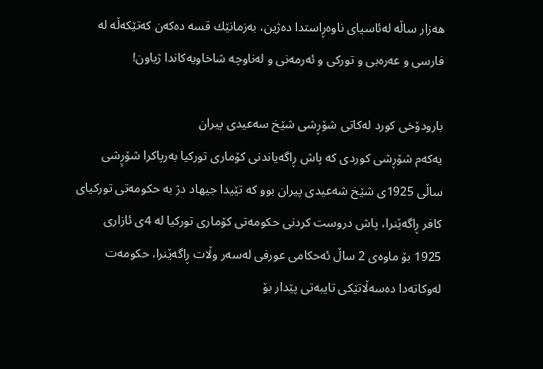هه‌زار ساڵه‌ له‌ئاسیای ناوه‌ڕاستدا ده‌ژین، به‌زمانێك قسه‌ ده‌كه‌ن كه‌تێكه‌ڵه‌ له‌ فارسی و عه‌ره‌بی و توركی و ئه‌رمه‌نی و له‌ناوچه‌ شاخاویه‌كاندا ژیاون!

بارودۆخی كورد له‌كاتی شۆڕشی شێخ سه‌عیدی پیران
یه‌كه‌م شۆڕشی كوردی كه‌ پاش ڕاگه‌یاندنی كۆماری توركیا به‌رپاكرا شۆڕِشی ساڵی 1925ی شێخ شه‌عیدی پیران بوو كه‌ تێیدا جیهاد دژ به‌ حكومه‌تی توركیای كافر ڕاگه‌ێنرا، پاش دروست كردنی حكومه‌تی كۆماری توركیا له‌ 4ی ئازاری 1925 بۆ ماوه‌ی 2 ساڵ ئه‌حكامی عورفی له‌سه‌ر وڵات ڕاگه‌ێنرا، حكومه‌ت له‌وكاته‌دا ده‌سه‌ڵاتێكی تایبه‌تی پێدار بۆ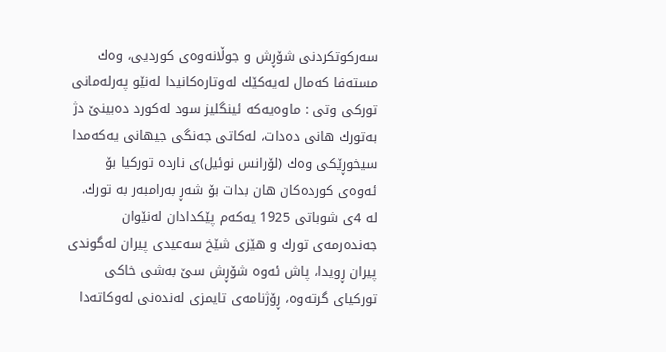سه‌ركوتكردنی شۆڕش و جوڵانه‌وه‌ی كوردیی، وه‌ك مسته‌فا كه‌مال له‌یه‌كێك له‌وتاره‌كانیدا له‌نێو په‌رله‌مانی توركی وتی : ماوه‌یه‌كه‌ ئینگلیز سود له‌كورد ده‌بینێ دژ به‌تورك هانی ده‌دات، له‌كاتی جه‌نگی جیهانی یه‌كه‌مدا سیخوڕێكی وه‌ك (لۆرانس نوئیل)ی نارده‌ توركیا بۆ ئه‌وه‌ی كورده‌كان هان بدات بۆ شه‌ڕ به‌رامبه‌ر به‌ تورك.
له‌ 4ی شوباتی 1925 یه‌كه‌م پێكدادان له‌نێوان جه‌نده‌رمه‌ی تورك و هێزی شێخ سه‌عیدی پیران له‌گوندی پیران ڕویدا، پاش ئه‌وه‌ شۆڕش سێ به‌شی خاكی توركیای گرته‌وه‌، ڕۆژنامه‌ی تایمزی له‌نده‌نی له‌وكاته‌دا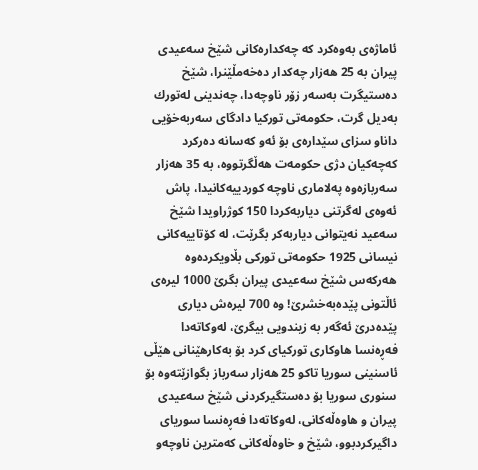ئاماژه‌ی به‌وه‌كرد كه‌ چه‌كداره‌كانی شێخ سه‌عیدی پیران به‌ 25 هه‌زار چه‌كدار ده‌خه‌مڵێنرا، شێخ ده‌ستیگرت به‌سه‌ر زۆر ناوچه‌دا، چه‌ندینی له‌تورك به‌دیل گرت، حكومه‌تی توركیا دادگای سه‌ربه‌خۆیی داناو سزای سێداره‌ی بۆ ئه‌و كه‌سانه‌ ده‌ركرد كه‌چه‌كیان دژی حكومه‌ت هه‌ڵگرتووه‌، به‌ 35 هه‌زار سه‌ربازه‌وه‌ په‌لاماری ناوچه‌ كوردییه‌كانیدا، پاش ئه‌وه‌ی له‌گرتنی دیاربه‌كردا 150 كوژراویدا شێخ سه‌عید نه‌یتوانی دیاربه‌كر بگرێت، له‌ كۆتاییه‌كانی نیسانی 1925 حكومه‌تی توركی بڵاویكرده‌وه‌ هه‌ركه‌س شێخ سه‌عیدی پیران بگرێ 1000 لیره‌ی ئاڵتونی پێده‌به‌خشرێ! وه‌ 700 لیره‌ش دیاری پێده‌درێ ئه‌گه‌ر به‌ زیندویی بیگرێ، له‌وكاته‌دا فه‌ڕه‌نسا هاوكاری توركیای كرد بۆ به‌كارهێنانی هێڵی ئاسنینی سوریا تاكو 25 هه‌زار سه‌رباز بگوازێته‌وه‌ بۆ سنوری سوریا بۆ ده‌ستگیركردنی شێخ سه‌عیدی پیران و هاوه‌ڵه‌كانی، له‌وكاته‌دا فه‌ڕه‌نسا سوریای داگیركردبوو، شێخ و خاوه‌ڵه‌كانی كه‌مترین ناوچه‌و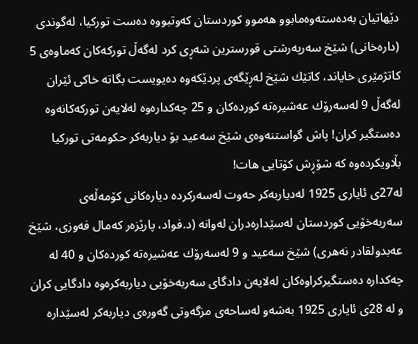دێهاتیان به‌ده‌سته‌وه‌مابوو هه‌موو كوردستان كه‌وتبووه‌ ده‌ست توركیا، له‌گوندی (داره‌خانی) شێخ سه‌رپه‌رشتی قورسترین شه‌ڕی كرد له‌گه‌ڵ توركه‌كان كه‌ماوه‌ی 5 كاتژمێری خایاند، كاتێك شێخ له‌ڕێگه‌ی پردێكه‌وه‌ ده‌یویست بگاته‌ خاكی ئێران له‌گه‌ڵ 9 له‌سه‌رۆك عه‌شیره‌ته‌ كورده‌كان و 25 چه‌كداره‌وه‌ له‌لایه‌ن توركه‌كانه‌وه‌ ده‌ستگیر كران! پاش گواستنه‌وه‌ی شێخ سه‌عید بۆ دیاربه‌كر حكومه‌تی توركیا بڵاویكرده‌وه‌ كه‌ شۆڕش كۆتایی هات!
له‌27ی ئایاری 1925 له‌دیاربه‌كر حه‌وت له‌سه‌ركرده‌ دیاره‌كانی كۆمه‌ڵه‌ی سه‌ربه‌خۆیی كوردستان له‌سێداره‌دران له‌وانه‌ (د.فواد، پارێزه‌ر كه‌مال فه‌وزی، شێخ عه‌بدولقادر نه‌هری) شێخ سه‌عید و 9 له‌سه‌رۆك عه‌شیره‌ته‌ كورده‌كان و 40 له‌ چه‌كداره‌ ده‌ستگیركراوه‌كان له‌لایه‌ن دادگای سه‌ربه‌خۆیی دیاربه‌كره‌وه‌ دادگایی كران و له‌ 28ی ئایاری 1925 به‌شه‌و له‌ساحه‌ی مزگه‌وتی گه‌وره‌ی دیاربه‌كر له‌سێداره‌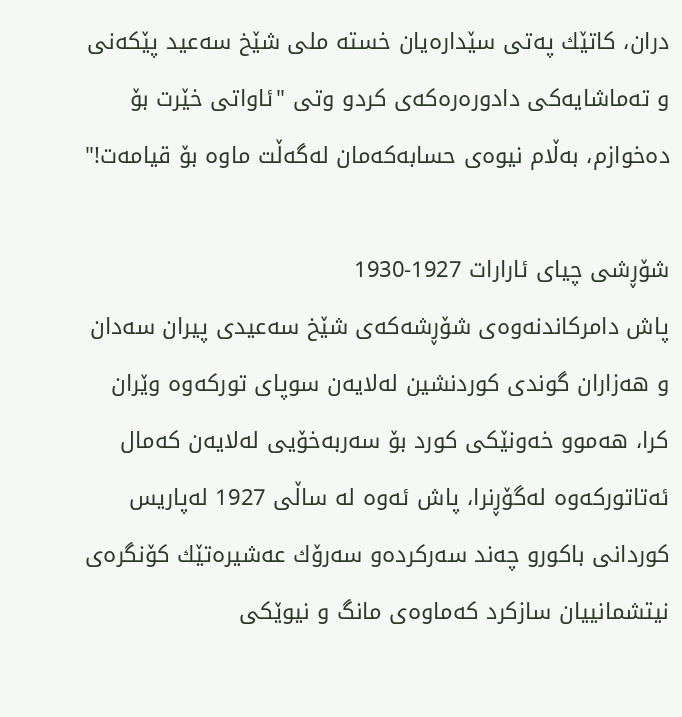دران، كاتێك په‌تی سێداره‌یان خسته‌ ملی شێخ سه‌عید پێكه‌نی و ته‌ماشایه‌كی دادوره‌ره‌كه‌ی كردو وتی "ئاواتی خێرت بۆ ده‌خوازم، به‌ڵام نیوه‌ی حسابه‌كه‌مان له‌گه‌ڵت ماوه‌ بۆ قیامه‌ت!"

شۆڕشی چیای ئارارات 1927-1930
پاش دامركاندنه‌وه‌ی شۆڕشه‌كه‌ی شێخ سه‌عیدی پیران سه‌دان و هه‌زاران گوندی كوردنشین له‌لایه‌ن سوپای توركه‌وه‌ وێران كرا، هه‌موو خه‌ونێكی كورد بۆ سه‌ربه‌خۆیی له‌لایه‌ن كه‌مال ئه‌تاتوركه‌وه‌ له‌گۆڕنرا، پاش ئه‌وه‌ له‌ ساڵی 1927 له‌پاریس كوردانی باكورو چه‌ند سه‌ركرده‌و سه‌رۆك عه‌شیره‌تێك كۆنگره‌ی نیتشمانییان سازكرد كه‌ماوه‌ی مانگ و نیوێكی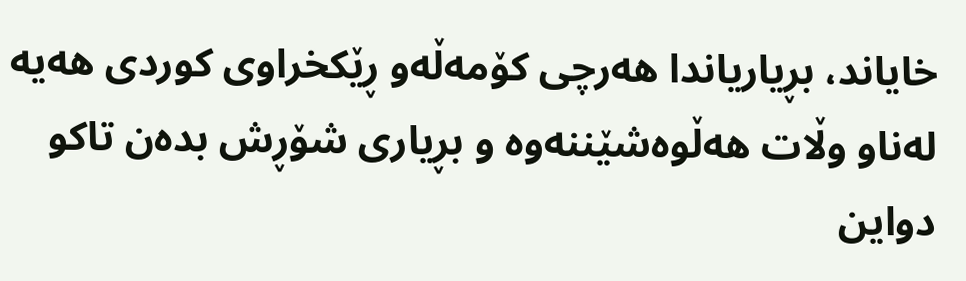خایاند، بڕیاریاندا هه‌رچی كۆمه‌ڵه‌و ڕێكخراوی كوردی هه‌یه‌ له‌ناو وڵات هه‌ڵوه‌شێننه‌وه‌ و بڕیاری شۆڕش بده‌ن تاكو دواین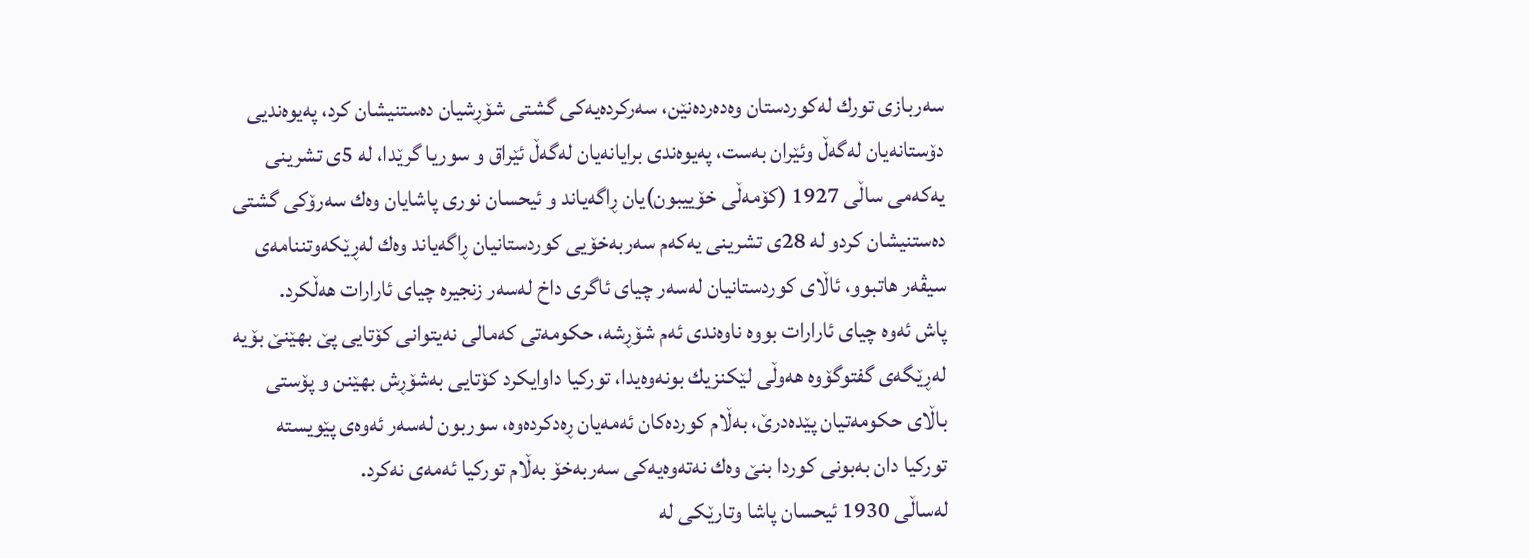سه‌ربازی تورك له‌كوردستان وه‌ده‌رده‌نێن، سه‌ركرده‌یه‌كی گشتی شۆڕشیان ده‌ستنیشان كرد، په‌یوه‌ندیی دۆستانه‌یان له‌گه‌ڵ ‌وئێران به‌ست، په‌یوه‌ندی برایانه‌یان له‌گه‌ڵ ئێراق و سوریا گرێدا، له‌ 5ی تشرینی یه‌كه‌می ساڵی 1927 (كۆمه‌ڵی خۆییبون)یان ڕاگه‌یاند و ئیحسان نوری پاشایان وه‌ك سه‌رۆكی گشتی ده‌ستنیشان كردو له‌ 28ی تشرینی یه‌كه‌م سه‌ربه‌خۆیی كوردستانیان ڕاگه‌یاند وه‌ك له‌ڕێكه‌وتننامه‌ی سیڤه‌ر هاتبوو، ئاڵای كوردستانیان له‌سه‌ر چیای ئاگری داخ له‌سه‌ر زنجیره‌ چیای ئارارات هه‌ڵكرد.
پاش ئه‌وه‌ چیای ئارارات بووه‌ ناوه‌ندی ئه‌م شۆڕشه‌، حكومه‌تی كه‌مالی نه‌یتوانی كۆتایی پێ بهێنێ بۆیه‌ له‌ڕێگه‌ی گفتوگۆوه‌ هه‌وڵی لێكنزیك بونه‌وه‌یدا، توركیا داوایكرد كۆتایی به‌شۆڕش بهێنن و پۆستی باڵای حكومه‌تیان پێده‌درێ، به‌ڵام كورده‌كان ئه‌مه‌یان ڕه‌دكرده‌وه‌، سوربون له‌سه‌ر ئه‌وه‌ی پێویسته‌ توركیا دان به‌بونی كوردا بنێ وه‌ك نه‌ته‌وه‌یه‌كی سه‌ربه‌خۆ به‌ڵام توركیا ئه‌مه‌ی نه‌كرد.
له‌ساڵی 1930 ئیحسان پاشا وتارێكی له‌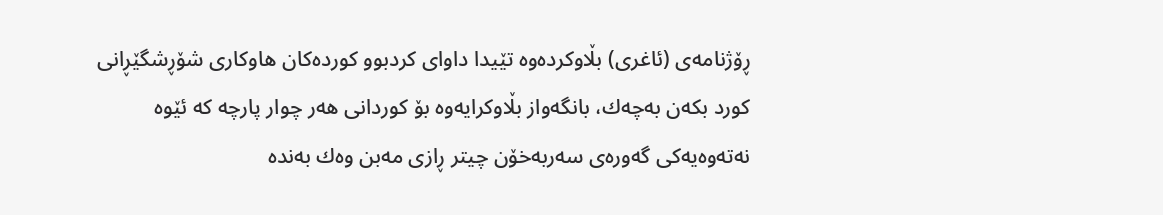ڕۆژنامه‌ی (ئاغری) بڵاوكرده‌وه‌ تێیدا داوای كردبوو كورده‌كان هاوكاری شۆڕشگێڕانی كورد بكه‌ن به‌چه‌ك، بانگه‌واز بڵاوكرایه‌وه‌ بۆ كوردانی هه‌ر چوار پارچه‌ كه‌ ئێوه‌ نه‌ته‌وه‌یه‌كی گه‌وره‌ی سه‌ربه‌خۆن چیتر ڕازی مه‌بن وه‌ك به‌نده‌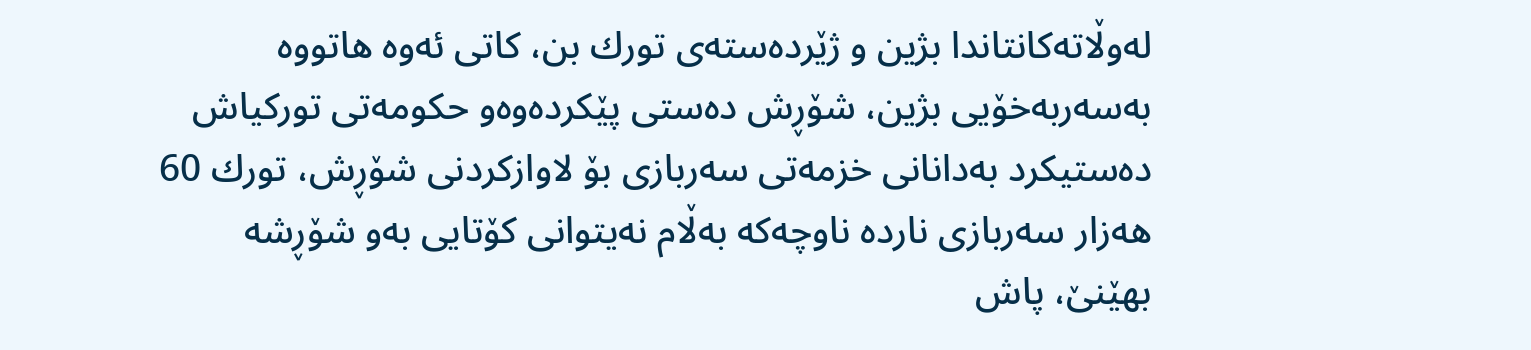له‌وڵاته‌كانتاندا بژین و ژێرده‌سته‌ی تورك بن، كاتی ئه‌وه‌ هاتووه‌ به‌سه‌ربه‌خۆیی بژین، شۆڕش ده‌ستی پێكرده‌وه‌و حكومه‌تی توركیاش ده‌ستیكرد به‌دانانی خزمه‌تی سه‌ربازی بۆ لاوازكردنی شۆڕش، تورك 60 هه‌زار سه‌ربازی نارده‌ ناوچه‌كه‌ به‌ڵام نه‌یتوانی كۆتایی به‌و شۆڕشه‌ بهێنێ، پاش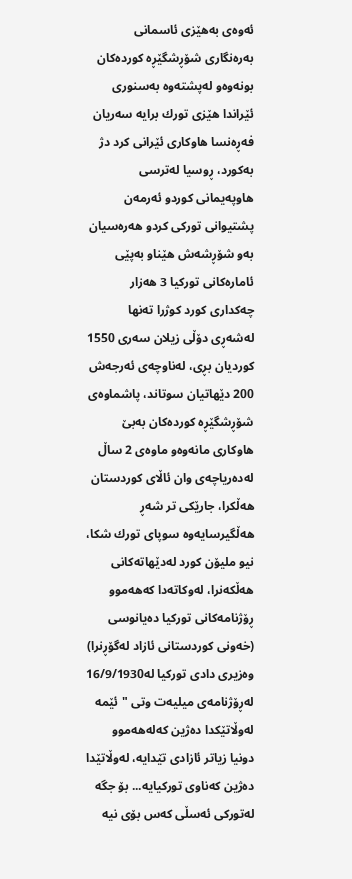ئه‌وه‌ی به‌هێزی ئاسمانی به‌ره‌نگاری شۆڕشگێڕه‌ كورده‌كان بونه‌وه‌و له‌پشته‌وه‌ به‌سنوری ئێراندا هێزی تورك برایه‌ سه‌ریان فه‌ڕه‌نسا هاوكاری ئێرانی كرد دژ به‌كورد، ڕوسیا له‌ترسی هاوپه‌یمانی كوردو ئه‌رمه‌ن پشتیوانی توركی كردو هه‌ره‌سیان به‌و شۆڕشه‌ش هێناو به‌پێی ئاماره‌كانی توركیا 3 هه‌زار چه‌كداری كورد كوژرا ته‌نها له‌شه‌ڕی دۆڵی زیلان سه‌ری 1550 كوردیان بڕی، له‌ناوچه‌ی ئه‌رجه‌ش 200 دێهاتیان سوتاند، پاشماوه‌ی شۆڕشگێڕه‌ كورده‌كان به‌بێ هاوكاری مانه‌وه‌و ماوه‌ی 2 ساڵ له‌ده‌ریاچه‌ی وان ئاڵای كوردستان هه‌ڵكرا، جارێكی تر شه‌ڕ هه‌ڵگیرسایه‌وه‌ سوپای تورك شكا، نیو ملیۆن كورد له‌دێهاته‌كانی هه‌ڵكه‌نرا، له‌وكاته‌دا كه‌هه‌موو ڕۆژنامه‌كانی توركیا ده‌یانوسی (خه‌ونی كوردستانی ئازاد له‌گۆڕنرا) وه‌زیری دادی توركیا له‌16/9/1930 له‌ڕۆژنامه‌ی میلیه‌ت وتی "ئێمه‌ له‌وڵاتێكدا ده‌ژین كه‌له‌هه‌موو دونیا زیاتر ئازادی تێدایه‌، له‌وڵاتێدا ده‌ژین كه‌ناوی توركیایه‌... بۆ جگه‌ له‌توركی ئه‌سڵی كه‌س بۆی نیه‌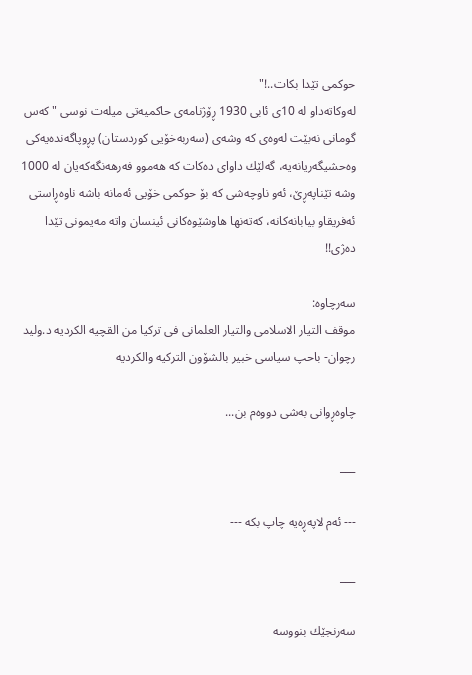حوكمی تێدا بكات..!"
له‌وكاته‌داو له‌ 10ی ئابی 1930 ڕۆژنامه‌ی حاكمیه‌تی میله‌ت نوسی "كه‌س گومانی نه‌بێت له‌وه‌ی كه‌ وشه‌ی (سه‌ربه‌خۆیی كوردستان) پڕوپاگه‌نده‌یه‌كی وه‌حشیگه‌ریانه‌یه‌، گه‌لێك داوای ده‌كات كه‌ هه‌موو فه‌رهه‌نگه‌كه‌یان له‌ 1000 وشه‌ تێناپه‌ڕێ، ئه‌و ناوچه‌شی كه‌ بۆ حوكمی خۆیی ئه‌مانه‌ باشه‌ ناوه‌ڕاستی ئه‌فریقاو بیابانه‌كانه‌، كه‌ته‌نها هاوشێوه‌كانی ئینسان واته‌ مه‌یمونی تێدا ده‌ژی!!

سه‌رچاوه‌:
موقف التیار الاسلامی والتیار العلمانی فی تركیا من القچیه‌ الكردیه‌ د.ولید رچوان- باحپ سیاسی خبیر بالشۆون التركیه‌ والكردیه‌

چاوه‌ڕوانی به‌شی دووه‌م بن...

___

--- ئه‌م لاپه‌ڕه‌یه‌ چاپ بكه ---

___

سه‌رنجێك بنووسه‌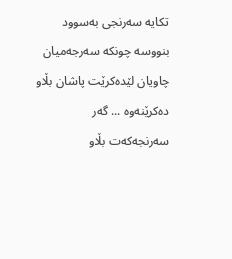تكایه‌ سه‌رنجی به‌سوود بنووسه‌ چونكه‌ سه‌رجه‌میان چاویان لێده‌كرێت پاشان بڵاو ده‌كرێنه‌وه‌ ... گه‌ر سه‌رنجه‌كه‌ت بڵاو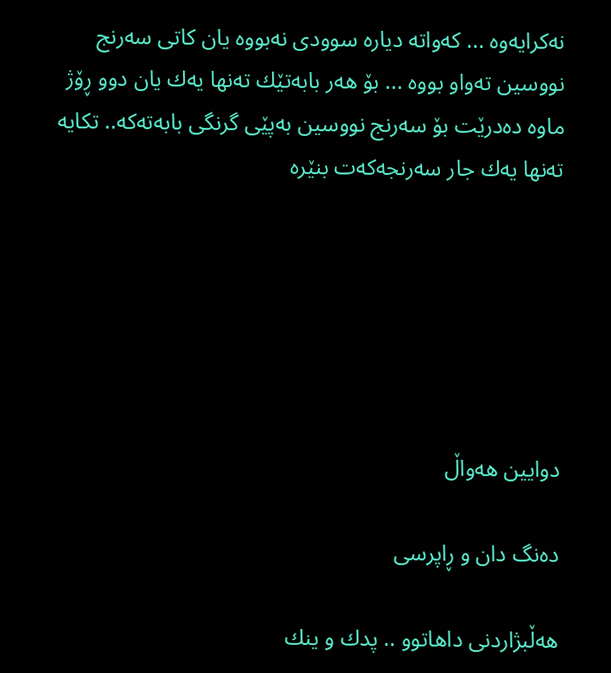نه‌كرایه‌وه‌ ... كه‌واته‌ دیاره‌ سوودی نه‌بووه‌ یان كاتی سه‌رنج نووسین ته‌واو بووه‌ ... بۆ هه‌ر بابه‌تێك ته‌نها یه‌ك یان دوو ڕۆژ ماوه‌ ده‌درێت بۆ سه‌رنج نووسین به‌پێی گرنگی بابه‌ته‌كه‌.. تكایه‌ ته‌نها یه‌ك جار سه‌رنجه‌كه‌ت بنێره‌






دوایین هه‌واڵ

ده‌نگ دان و ڕاپرسی

هه‌ڵبژاردنی داهاتوو .. پدك و ینك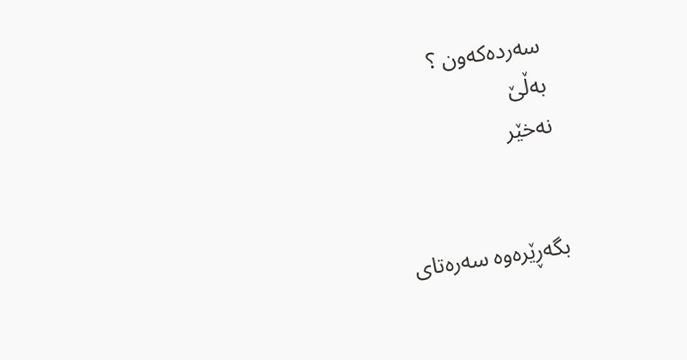سه‌رده‌كه‌ون ؟
به‌ڵێ
نه‌خێر


بگه‌ڕێره‌وه‌ سه‌ره‌تای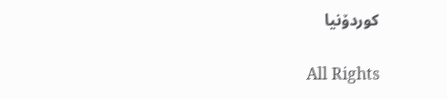كوردۆنیا

All Rights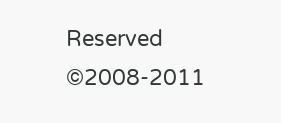Reserved ©2008-2011